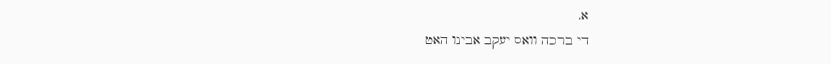א.
די ברכה וואס יעקב אבינו האט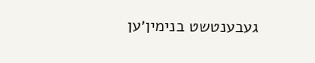געבענטשט בנימין׳ען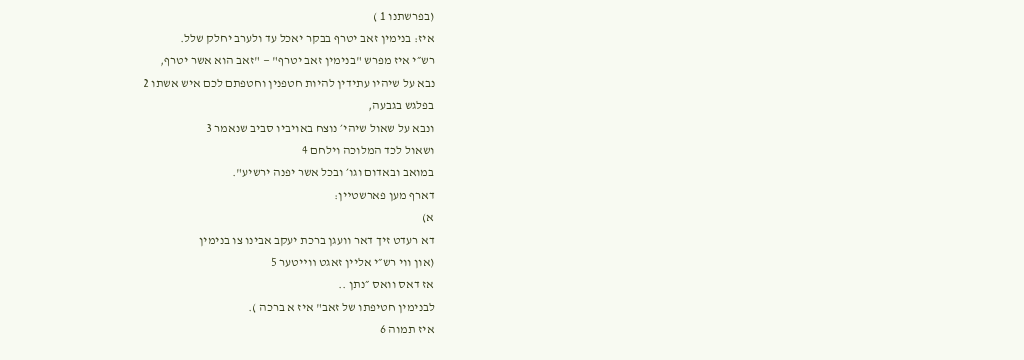(בפרשתנו 1 )
איז: בנימין זאב יטרף בבקר יאכל עד ולערב יחלק שלל.
רש״י איז מפרש "בנימין זאב יטרף" — "זאב הוא אשר יטרף,
נבא על שיהיו עתידין להיות חטפנין וחטפתם לכם איש אשתו 2
בפלגש בגבעה,
ונבא על שאול שיהי׳ נוצח באויביו סביב שנאמר 3
ושאול לכד המלוכה וילחם 4
במואב ובאדום וגו׳ ובכל אשר יפנה ירשיע".
דארף מען פארשטײן:
א)
דא רעדט זיך דאר וועגן ברכת יעקב אבינו צו בנימין
(און ווי רש״י אליין זאגט װײטער 5
אז דאס וואס ״נתן ..
לבנימין חטיפתו של זאב" איז א ברכה ).
איז תמוה 6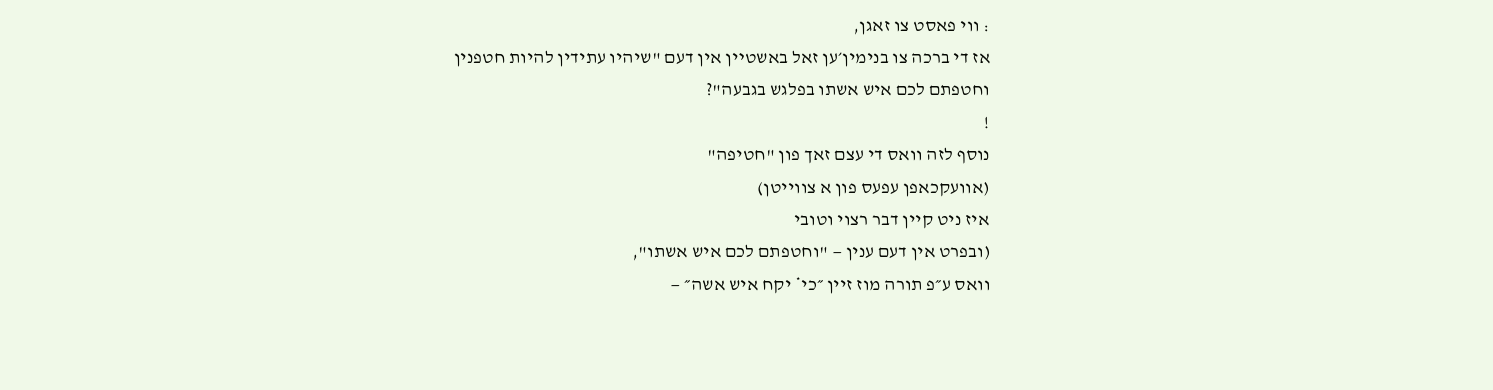: ווי פאסט צו זאגן,
אז די ברכה צו בנימין׳ען זאל באשטײן אין דעם "שיהיו עתידין להיות חטפנין
וחטפתם לכם איש אשתו בפלגש בגבעה"?
!
נוסף לזה וואס די עצם זאך פון "חטיפה"
(אוועקכאפן עפעס פון א צווייטן)
איז ניט קיין דבר רצוי וטובי
(ובפרט אין דעם ענין — "וחטפתם לכם איש אשתו",
וואס ע״פ תורה מוז זיין ״כי* יקח איש אשה״ —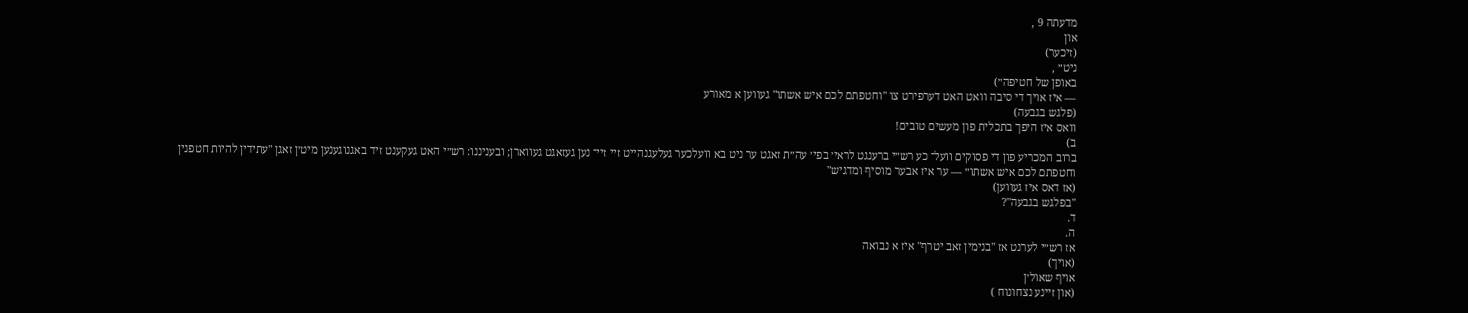מדעתה 9 ,
און
(זיכער)
ניט״ ,
באופן של חטיפה״)
— איז אויך די סיבה וואט האט דערפירט צו "וחטפתם לכם איש אשתו" געווען א מאורע
(פלגש בגבעה)
וואס איז היפך בתכלית פון מעשים טובים!
ב)
ברוב המכריע פון די פסוקים וועל־ כע רש״י ברענגט לראי׳ בפי׳ עה״ת זאגט ער ניט בא וועלכער געלעגנהייט זיי זיי־ נען געזאגט געווארן; ובעניננו: רש״י האט געקענט זיד באגנוגענען מיט׳ן זאגן "עתידין להיות חטפנין וחטפתם לכם איש אשתו״ — ער איז אבער מוסיף ומדגיש"
(אז דאס איז געווען)
"בפלגש בגבעה"?
ד.
ה.
אז רש״י לערנט אז "בנימין זאב יטרף" איז א נבואה
(אויך)
אויף שאול׳ן
(און זיינע נצחונוח )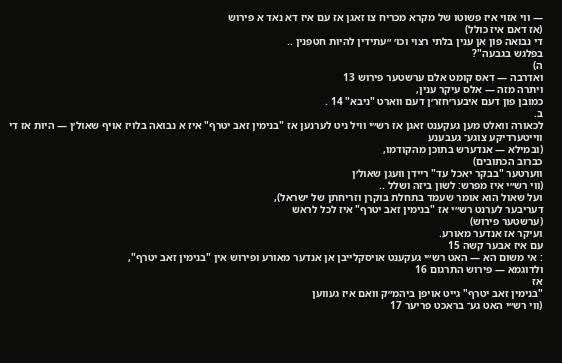— ווי אזוי איז פשוטו של מקרא מכריח צו זאגן אז עם איז דא נאד א פירוש
(אז דאם איז כולל)
די נבואה פון אן ענין בלתי רצוי וכו׳ ״עתידין להיות חטפנין ..
בפלגש בגבעה"?
ה)
ואדרבה — דאס קומט אלם ערשטער פירוש 13
ויתרה מזה — אלס עיקר ענין,
כמובן פון דעם איבער׳חזר׳ן דעם ווארט "ניבא" 14 .
ב.
לכאורה וואלט מען געקענט זאגן אז רש״י וויל ניט לערנען אז "בנימין זאב יטרף" איז א נבואה בלויז אויף שאול׳ן — היות אז די ווייטערדיקע צוגע־ געבענע
(ובמילא — אנדערש בתוכן מהקודמו,
כברוב הכתובים)
ווערטער "בבקר יאכל עד" ריידן וועגן שאול׳ן
(ווי רש״י איז מפרש: לשון ביזה ושלל ..
ועל שאול הוא אומר שעמד בתחלת בוקרן וזריחתן של ישראל),
דעריבער לערנט רש״י אז "בנימין זאב יטרף" איז לכל לראש
(ערשטער פירוש)
ועיקר אז אנדער מאורע.
עם איז אבער קשה 15
: אי משום הא — האט רש״י געקענט אויסקלייבן אן אנדער מאורע ופירוש אין "בנימין זאב יטרף",
ולדוגמא — פירוש התרגום 16
אז
"בנימין זאב יטרף" גייט אויפן ביהמ״ק וואם איז געווען
(ווי רש״י האט גע־ בראכט פריער 17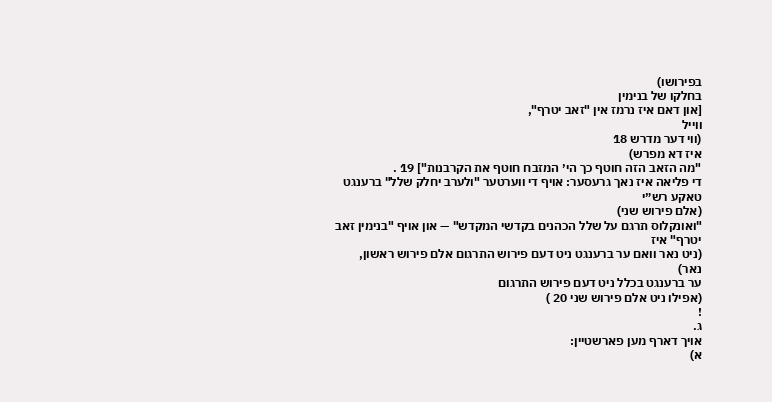בפירושו)
בחלקו של בנימין
[און דאם איז נרמז אין "זאב יטרף",
ווייל
(ווי דער מדרש 18
איז דא מפרש)
"מה הזאב הזה חוטף כך הי׳ המזבח חוטף את הקרבנות"] 19 .
די פליאה איז נאך גרעסער: אויף די ווערטער "ולערב יחלק שלל" ברענגט טאקע רש״י
(אלם פירוש שני)
"ואונקלוס תרגם על שלל הכהנים בקדשי המקדש" — און אויף "בנימין זאב יטרף" איז
(ניט נאר וואם ער ברענגט ניט דעם פירוש התרגום אלם פירוש ראשון,
נאר)
ער ברענגט בכלל ניט דעם פירוש התרגום
(אפילו ניט אלם פירוש שני 20 )
!
ג.
אויך דארף מען פארשטיין:
א)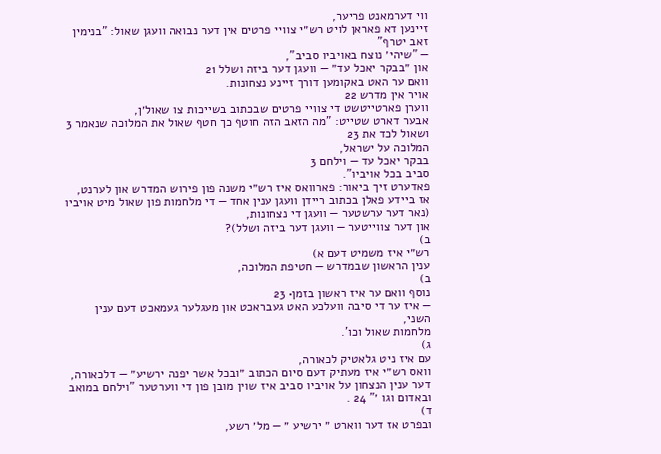ווי דערמאנט פריער,
זיינען דא פאראן לויט רש״י צוויי פרטים אין דער נבואה וועגן שאול: "בנימין זאב יטרף"
— "שיהי׳ נוצח באויביו סביב",
און ״בבקר יאכל עד״ — וועגן דער ביזה ושלל 21
וואם ער האט באקומען דורך זיינע נצחונות.
אויר אין מדרש 22
ווערן פארטייטשט די צוויי פרטים שבכתוב בשייכות צו שאול׳ן,
אבער דארט שטייט: "מה הזאב הזה חוטף כך חטף שאול את המלוכה שנאמר 3
ושאול לכד את 23
המלוכה על ישראל,
בבקר יאכל עד — וילחם 3
סביב בכל אויביו".
פאדערט זיך ביאור: פארוואס איז רש״י משנה פון פירוש המדרש און לערנט,
אז ביידע פאלן בכתוב ריידן וועגן ענין אחד — די מלחמות פון שאול מיט אויביו
(נאר דער ערשטער — וועגן די נצחונות,
און דער צווייטער — וועגן דער ביזה ושלל)?
ב)
רש״י איז משמיט דעם א)
ענין הראשון שבמדרש — חטיפת המלוכה,
ב)
נוסף וואם ער איז ראשון בזמן• 23
— איז ער די סיבה וועלכע האט געבראכט און מעגלער געמאכט דעם ענין השני,
מלחמות שאול וכו'.
ג)
עם איז ניט גלאטיק לכאורה,
וואס רש״י איז מעתיק דעם סיום הכתוב ״ובכל אשר יפנה ירשיע״ — דלכאורה,
דער ענין הנצחון על אויביו סביב איז שוין מובן פון די ווערטער "וילחם במואב ובאדום וגו ׳" 24 .
ד)
ובפרט אז דער ווארט ״ ירשיע ״ — מל׳ רשע,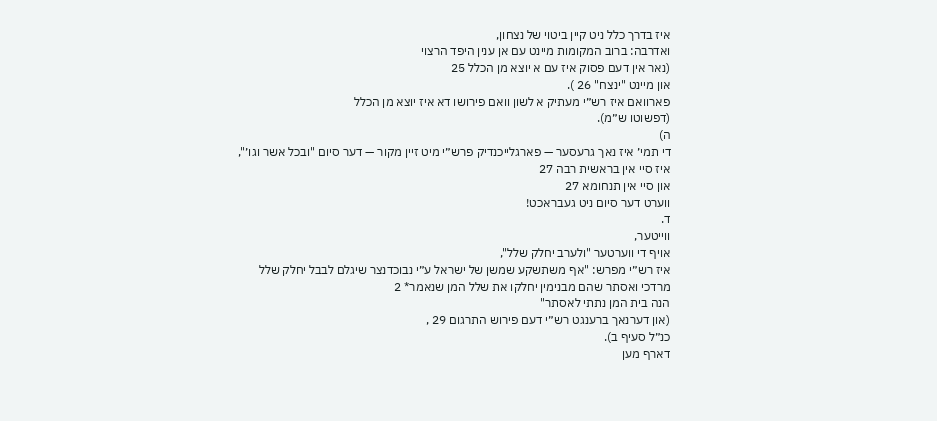איז בדרך כלל ניט קיין ביטוי של נצחון,
ואדרבה: ברוב המקומות מיינט עם אן ענין היפד הרצוי
(נאר אין דעם פסוק איז עם א יוצא מן הכלל 25
און מיינט "ינצח" 26 ).
פארוואם איז רש״י מעתיק א לשון וואם פירושו דא איז יוצא מן הכלל
(דפשוטו ש״מ).
ה)
די תמי׳ איז נאך גרעסער — פארגלייכנדיק פרש״י מיט זיין מקור — דער סיום "ובכל אשר וגו׳",
איז סיי אין בראשית רבה 27
און סיי אין תנחומא 27
ווערט דער סיום ניט געבראכט!
ד.
ווייטער,
אויף די ווערטער "ולערב יחלק שלל",
איז רש״י מפרש: "אף משתשקע שמשן של ישראל ע״י נבוכדנצר שיגלם לבבל יחלק שלל מרדכי ואסתר שהם מבנימין יחלקו את שלל המן שנאמר* 2
הנה בית המן נתתי לאסתר"
(און דערנאך ברענגט רש״י דעם פירוש התרגום 29 ,
כנ״ל סעיף ב).
דארף מען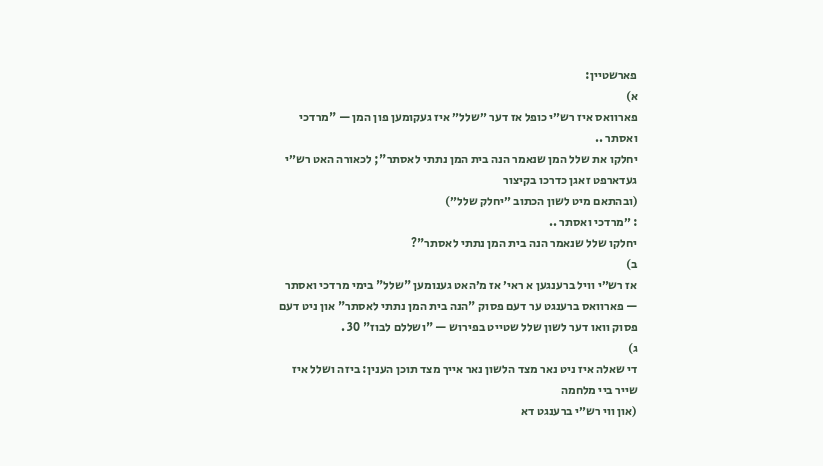פארשטיין:
א)
פארוואס איז רש״י כופל אז דער ״שלל״ איז געקומען פון המן — "מרדכי ואסתר ..
יחלקו את שלל המן שנאמר הנה בית המן נתתי לאסתר"; לכאורה האט רש״י געדארפט זאגן כדרכו בקיצור
(ובהתאם מיט לשון הכתוב ״יחלק שלל״)
: ״מרדכי ואסתר ..
יחלקו שלל שנאמר הנה בית המן נתתי לאסתר"?
ב)
אז רש״י וויל ברענגען א ראי׳ אז מ׳האט גענומען "שלל" בימי מרדכי ואסתר — פארוואס ברענגט ער דעם פסוק "הנה בית המן נתתי לאסתר" און ניט דעם פסוק וואו דער לשון שלל שטייט בפירוש — "ושללם לבוז" 30 .
ג)
די שאלה איז ניט נאר מצד הלשון נאר אייך מצד תוכן הענין: ביזה ושלל איז שייר ביי מלחמה
(און ווי רש״י ברענגט דא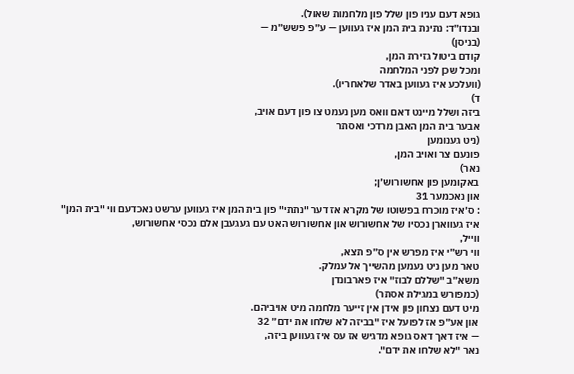גופא דעם עניו פון שלל פון מלחמות שאול).
ובנדו״ד: נתינת בית המן איז געווען — ע״פ פשש״מ —
(בניסן)
קודם ביטול גזירת המן,
ומכל שכן לפני המלחמה
(וועלכע איז געווען באדר שלאחריו).
ד)
ביזה ושלל מיינט דאם וואס מען נעמט צו פון דעם אויב,
אבער בית המן האבן מרדכי ואסתר
(ניט גענומען
פונעם צר ואויב המן,
נאר)
באקומען פון אחשורוש׳ן;
און נאכמער 31
: ס׳איז מוכרח בפשוטו של מקרא אז דער "נתתי" פון בית המן איז געווען ערשט נאכדעם ווי "בית המן" איז געווארן נכסיו של אחשורוש און אחשורוש האט עם געגעבן אלם נכסי אחשורוש,
ווייל,
ווי רש״י איז מפרש אין ס״פ תצא,
טאר מען ניט נעמען מהשייך אל עמלק.
משא״ב "שללם לבוז" איז פארבונדן
(כמפורש במגילת אסתר)
מיט דעם נצחון פון אידן אין זייער מלחמה מיט אויביהם.
און אע״פ אז לפועל איז "בביזה לא שלחו את ידם״ 32
— איז דאך דאס גופא מדגיש אז עס איז געווען ביזה,
נאר "לא שלחו את ידם".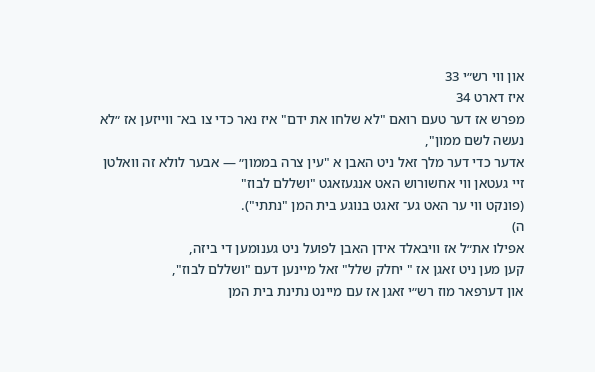און ווי רש״י 33
איז דארט 34
מפרש אז דער טעם רואם "לא שלחו את ידם" איז נאר כדי צו בא־ װײזען אז ״לא נעשה לשם ממון",
אדער כדי דער מלך זאל ניט האבן א "עין צרה בממון״ — אבער לולא זה וואלטן זיי געטאן ווי אחשורוש האט אנגעזאגט "ושללם לבוז"
(פונקט ווי ער האט גע־ זאגט בנוגע בית המן "נתתי").
ה)
אפילו את״ל אז וויבאלד אידן האבן לפועל ניט גענומען די ביזה,
קען מען ניט זאגן אז " יחלק שלל" זאל מיינען דעם "ושללם לבוז",
און דערפאר מוז רש״י זאגן אז עם מיינט נתינת בית המן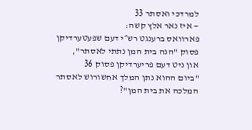למרדכי ואסתר 33
— איז נאר אלץ קשה:
פארוואס ברענגט רש״י דעם שפעטערדיקן פסוק "הנה בית המן נתתי לאסתר",
און ניט דעם פריערדיקן פסוק 36
"ביום ההוא נתן המלך אחשורוש לאסתר המלכה את בית המן"?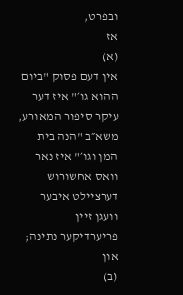ובפרט,
אז
(א)
אין דעם פסוק "ביום ההוא גו׳" איז דער עיקר סיפור המאורע,
משא״ב "הנה בית המן וגו׳" איז נאר וואס אחשורוש דערציילט איבער וועגן זיין פריערדיקער נתינה; און
(ב)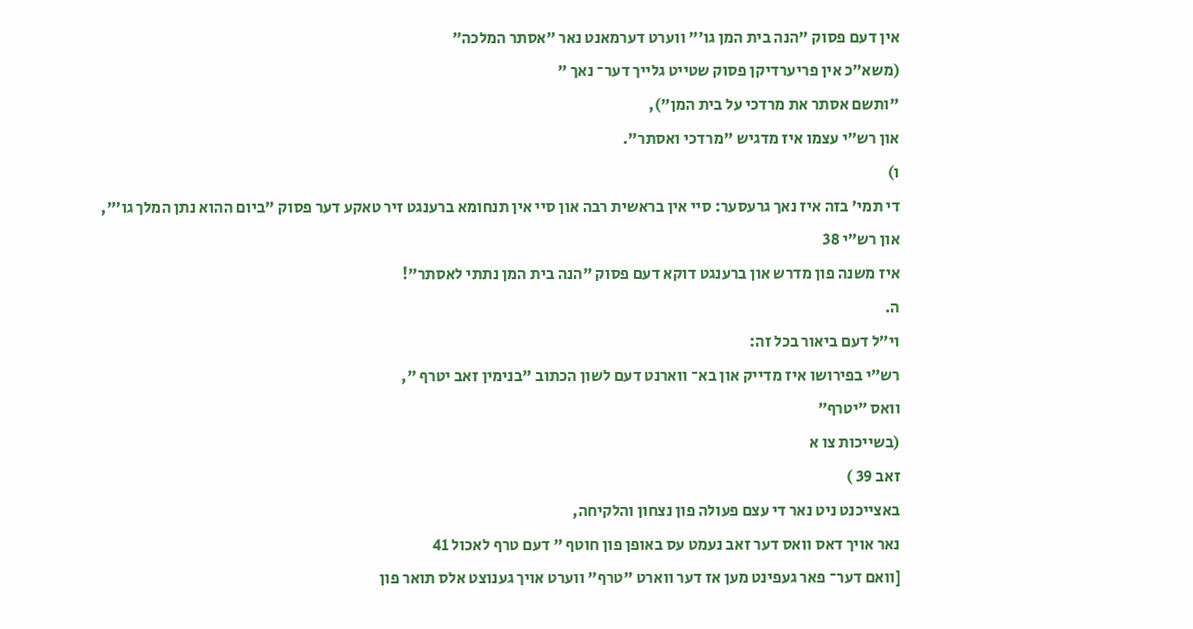אין דעם פסוק "הנה בית המן גו׳" ווערט דערמאנט נאר ״אסתר המלכה״
(משא״כ אין פריערדיקן פסוק שטייט גלייך דער־ נאך "
"ותשם אסתר את מרדכי על בית המן"),
און רש״י עצמו איז מדגיש "מרדכי ואסתר".
ו)
די תמי׳ בזה איז נאך גרעסער: סיי אין בראשית רבה און סיי אין תנחומא ברענגט זיר טאקע דער פסוק "ביום ההוא נתן המלך גו׳",
און רש״י 38
איז משנה פון מדרש און ברענגט דוקא דעם פסוק "הנה בית המן נתתי לאסתר"!
ה.
וי״ל דעם ביאור בכל זה:
רש״י בפירושו איז מדייק און בא־ ווארנט דעם לשון הכתוב "בנימין זאב יטרף ",
וואס ״יטרף״
(בשייכות צו א
זאב 39 )
באצייכנט ניט נאר די עצם פעולה פון נצחון והלקיחה,
נאר אויך דאס וואס דער זאב נעמט עס באופן פון חוטף " דעם טרף לאכול 41
[וואם דער־ פאר געפינט מען אז דער ווארט "טרף" ווערט אויך גענוצט אלס תואר פון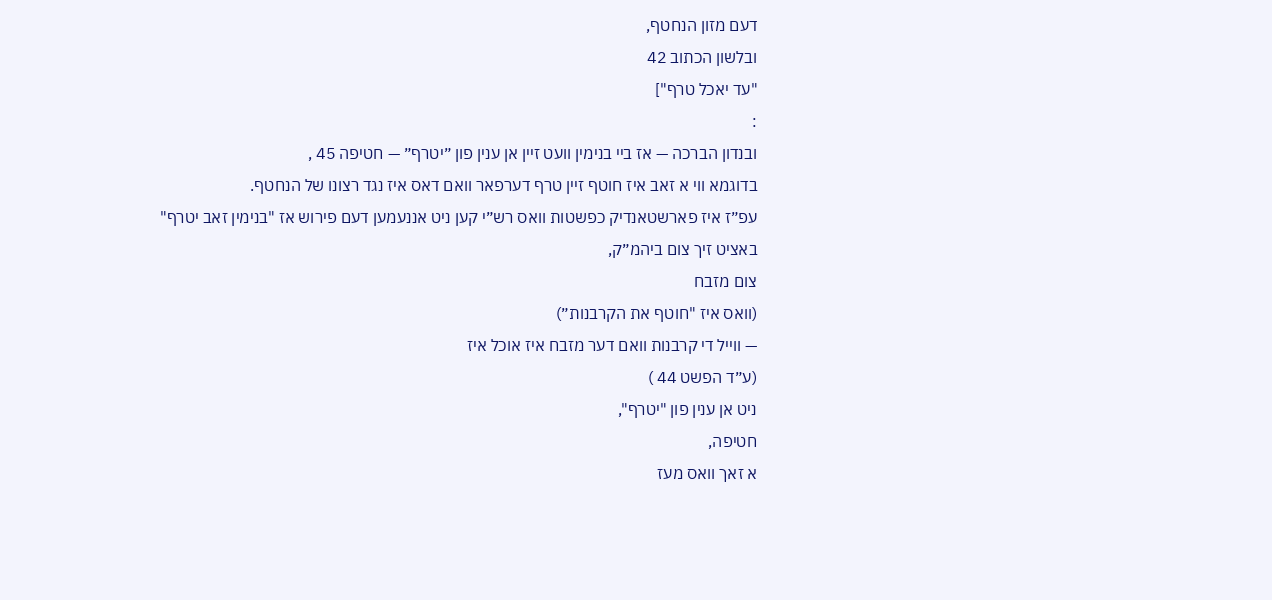דעם מזון הנחטף,
ובלשון הכתוב 42
"עד יאכל טרף"]
:
ובנדון הברכה — אז ביי בנימין וועט זיין אן ענין פון ״יטרף״ — חטיפה 45 ,
בדוגמא ווי א זאב איז חוטף זיין טרף דערפאר וואם דאס איז נגד רצונו של הנחטף.
עפ״ז איז פארשטאנדיק כפשטות וואס רש״י קען ניט אננעמען דעם פירוש אז "בנימין זאב יטרף" באציט זיך צום ביהמ״ק,
צום מזבח
(וואס איז "חוטף את הקרבנות״)
— ווייל די קרבנות וואם דער מזבח איז אוכל איז
(ע״ד הפשט 44 )
ניט אן ענין פון "יטרף",
חטיפה,
א זאך וואס מעז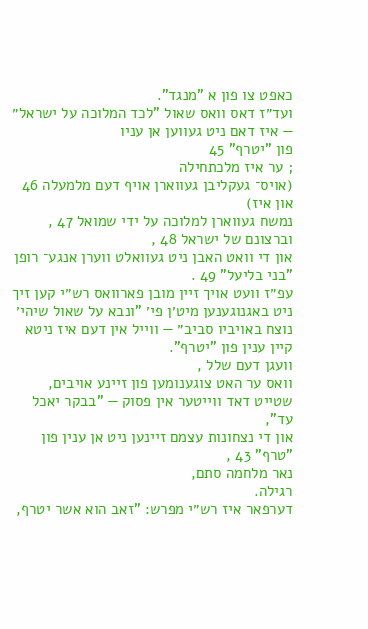כאפט צו פון א "מנגד".
ועד״ז דאס וואס שאול "לכד המלוכה על ישראל״ — איז דאם ניט געווען אן עניו
פון "יטרף" 45
; ער איז מלכתחילה
(אויס־ געקליבן געווארן אויף דעם מלמעלה 46
און איז)
נמשח געווארן למלוכה על ידי שמואל 47 ,
וברצונם של ישראל 48 ,
און די וואט האבן ניט געוואלט ווערן אנגע־ רופן "בני בליעל" 49 .
עפ״ז וועט אויך זיין מובן פארוואס רש״י קען זיך ניט באגנוגענען מיט׳ן פי׳ "ונבא על שאול שיהי׳ נוצח באויביו סביב״ — ווייל אין דעם איז ניטא קיין ענין פון "יטרף".
וועגן דעם שלל ,
וואס ער האט צוגענומען פון זיינע אויבים,
שטייט דאד ווייטער אין פסוק — "בבקר יאכל עד",
און די נצחונות עצמם זיינען ניט אן ענין פון "טרף" 43 ,
נאר מלחמה סתם,
רגילה.
דערפאר איז רש״י מפרש: "זאב הוא אשר יטרף,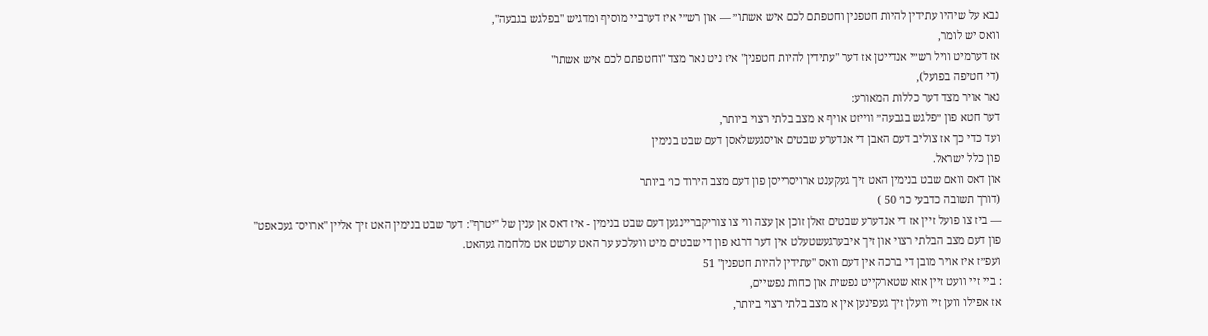נבא על שיהיו עתידין להיות חטפנין וחטפתם לכם איש אשתו״ — און רש״י איז דערביי מוסיף ומדגיש "בפלגש בגבעה",
וואס יש לומר,
אז דערמיט וויל רש״י אנדייטן אז דער "עתידין להיות חטפנין" איז ניט נאר מצד "וחטפתם לכם איש אשתו"
(די חטיפה בפועל),
נאר אויר מצד דער כללות המאורע:
דער חטא פון ״פלגש בגבעה״ װײזט אויף א מצב בלתי רצוי ביותר,
ועד כדי כך אז צוליב דעם האבן די אנדערע שבטים אויסגעשלאסן דעם שבט בנימין
פון כלל ישראל.
און דאס וואם שבט בנימין האט זיך געקענט ארויסרייסן פון דעם מצב הירוד כו׳ ביותר
(דורך תשובה כדבעי כו׳ 50 )
— ביז צו פועל זיין אז די אנדערע שבטים זאלן זוכן אן עצה ווי צו צוריקבריינגען דעם שבט בנימין - איז דאס אן ענין של "יטרף": דער שבט בנימין האט זיך אליין "ארויס־ געכאפט" פון דעם מצב הבלתי רצוי און זיך איבערגעשטעלט אין דער דרגא פון די שבטים מיט וועלכע ער האט ערשט אט מלחמה געהאט.
ועפ״ז איז אויר מובן די ברכה אין דעם וואס "עתידין להיות חטפנין" 51
: ביי זיי וועט זיין אזא שטארקייט נפשית און כחות נפשיים,
אז אפילו ווען זיי וועלן זיך געפינען אין א מצב בלתי רצוי ביותר,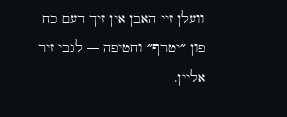וועלן זיי האבן אין זיך דעם כח פון ״יטרף״ וחטיפה — לגבי זיר אליין.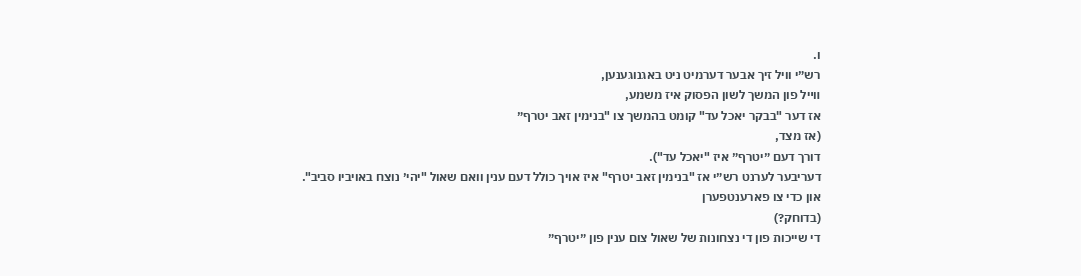ו.
רש״י וויל זיך אבער דערמיט ניט באגנוגענען,
װײל פון המשך לשון הפסוק איז משמע,
אז דער "בבקר יאכל עד" קומט בהמשך צו "בנימין זאב יטרף״
(אז מצד,
דורך דעם ״יטרף״ איז "יאכל עד").
דעריבער לערנט רש״י אז "בנימין זאב יטרף" איז אויך כולל דעם ענין וואם שאול "יהי׳ נוצח באויביו סביב".
און כדי צו פארענטפערן
(בדוחק?)
די שייכות פון די נצחונות של שאול צום ענין פון ״יטרף״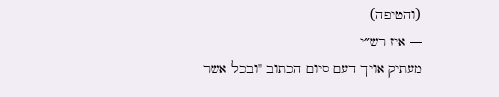(והטיפה)
— איז רש״י
מעתיק אויך דעם סיום הכתוב "ובכל אשר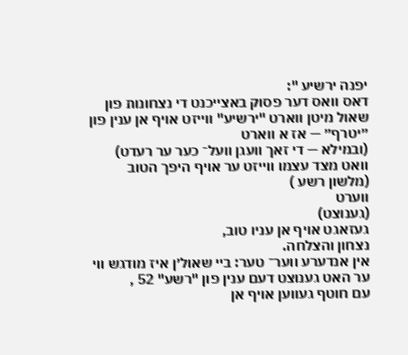יפנה ירשיע ":
דאס וואס דער פסוק באצייכנט די נצחונות פון שאול מיטן ווארט "ירשיע" ווייזט אויף אן ענין פון ״יטרף״ — אז א ווארט
(ובמילא — די זאך וועגן וועל־ כער ער רעדט)
וואט מצד עצמו ווייזט ער אויף היפך הטוב
(מלשון רשע )
ווערט
(גענוצט)
געזאגט אויף אן עניו טוב,
נצחון והצלחה.
אין אנדערע ווער־ טער: ביי שאול׳ן איז מודגש ווי ער האט גענוצט דעם ענין פון "רשע" 52 ,
עם חוטף געווען אויף אן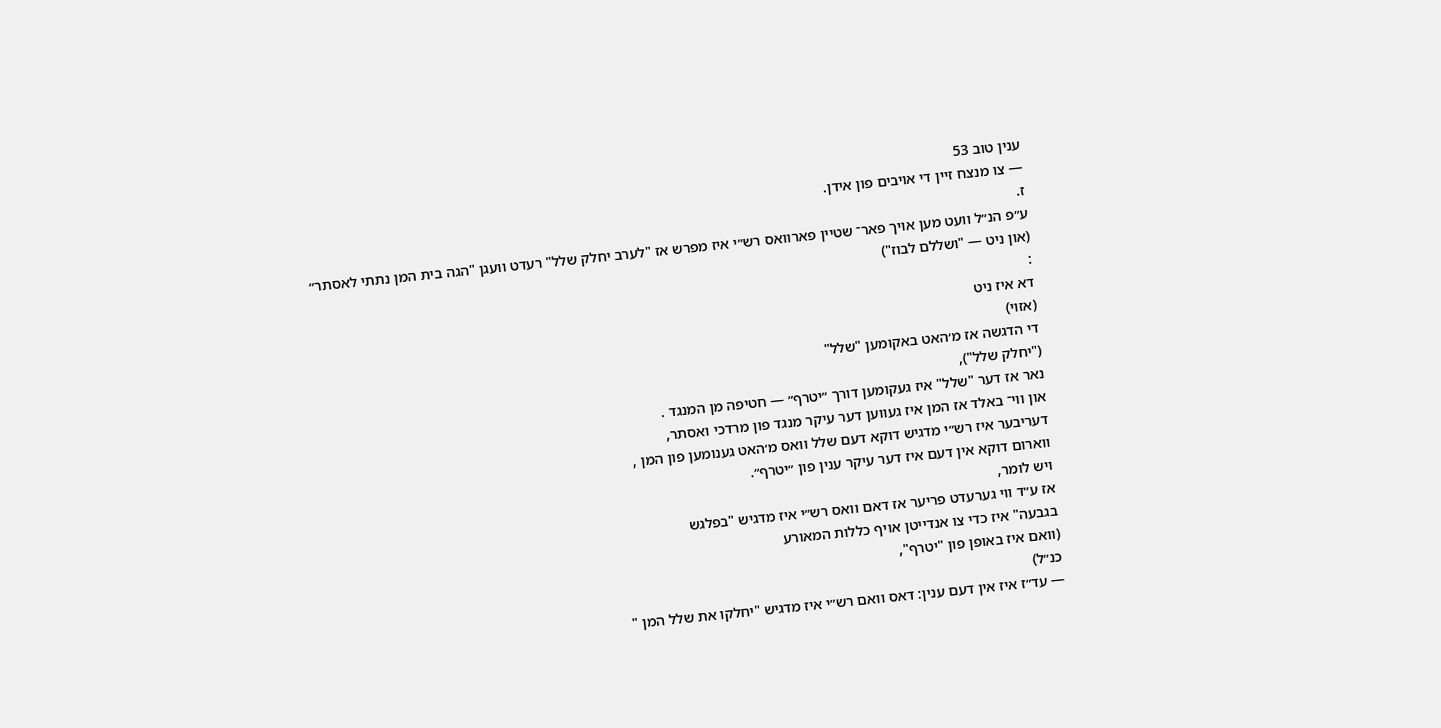ענין טוב 53
— צו מנצח זיין די אויבים פון אידן.
ז.
ע״פ הנ״ל וועט מען אויך פאר־ שטיין פארוואס רש״י איז מפרש אז "לערב יחלק שלל" רעדט וועגן "הגה בית המן נתתי לאסתר״
(און ניט — "ושללם לבוז")
:
דא איז ניט
(אזוי)
די הדגשה אז מ׳האט באקומען "שלל"
("יחלק שלל"),
נאר אז דער "שלל" איז געקומען דורך ״יטרף״ — חטיפה מן המנגד .
און ווי־ באלד אז המן איז געווען דער עיקר מנגד פון מרדכי ואסתר,
דעריבער איז רש״י מדגיש דוקא דעם שלל וואס מ׳האט גענומען פון המן ,
ווארום דוקא אין דעם איז דער עיקר ענין פון ״יטרף״.
ויש לומר,
אז ע״ד ווי גערעדט פריער אז דאם וואס רש״י איז מדגיש "בפלגש
בגבעה" איז כדי צו אנדייטן אויף כללות המאורע
(וואם איז באופן פון "יטרף",
כנ״ל)
— עד״ז איז אין דעם ענין: דאס וואם רש״י איז מדגיש "יחלקו את שלל המן "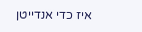איז כדי אנדייטן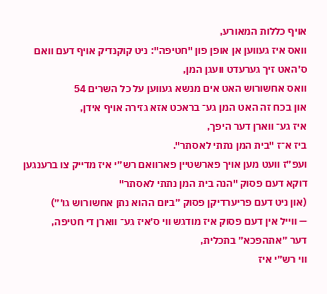אויף כללות המאורע,
וואס איז געווען אן אופן פון "חטיפה": ניט קוקנדיק אויף דעם וואם ס׳האט זיך גערעדט וועגן המן,
וואס אחשורוש האט אים מנשא געווען על כל השרים 54
און בכח זה האט המן גע־ בראכט אזא גזירה אויף אידן,
איז גע־ ווארן דער היפך,
ביז א־ז "בית המן נתתי לאסתר".
ועפ״ז וועט מען אויך פארשטיין פארוואם רש״י איז מדייק צו ברענגען דוקא דעם פסוק "הנה בית המן נתתי לאסתר"
(און ניט דעם פריערדיקן פסוק ״ביום ההוא נתן אחשורוש גו׳״)
— ווייל אין דעם פסוק איז מודגש ווי ס׳איז גע־ ווארן די חטיפה,
דער ״אתהפכא״ בתכלית,
ווי רש״י איז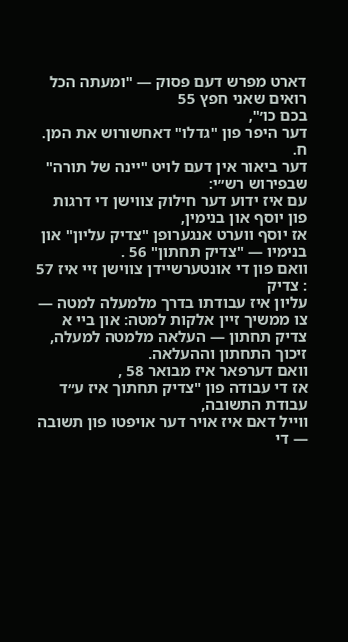דארט מפרש דעם פסוק — "ומעתה הכל רואים שאני חפץ 55
בכם כו׳",
דער היפר פון "גדלו" דאחשורוש את המן.
ח.
דער ביאור אין דעם לויט "יינה של תורה" שבפירוש רש״י:
עם איז ידוע דער חילוק צווישן די דרגות פון יוסף און בנימין,
אז יוסף ווערט אנגערופן "צדיק עליון" און בנימיו — "צדיק תחתון" 56 .
וואם פון די אונטערשיידן צווישן זיי איז 57
: צדיק
עליון איז עבודתו בדרך מלמעלה למטה — צו ממשיך זיין אלקות למטה: און ביי א צדיק תחתון — העלאה מלמטה למעלה,
זיכוך התחתון וההעלאה.
וואם דערפאר איז מבואר 58 ,
אז די עבודה פון "צדיק תחתוך איז ע״ד עבודת התשובה,
ווייל דאם איז אויר דער אויפטו פון תשובה — די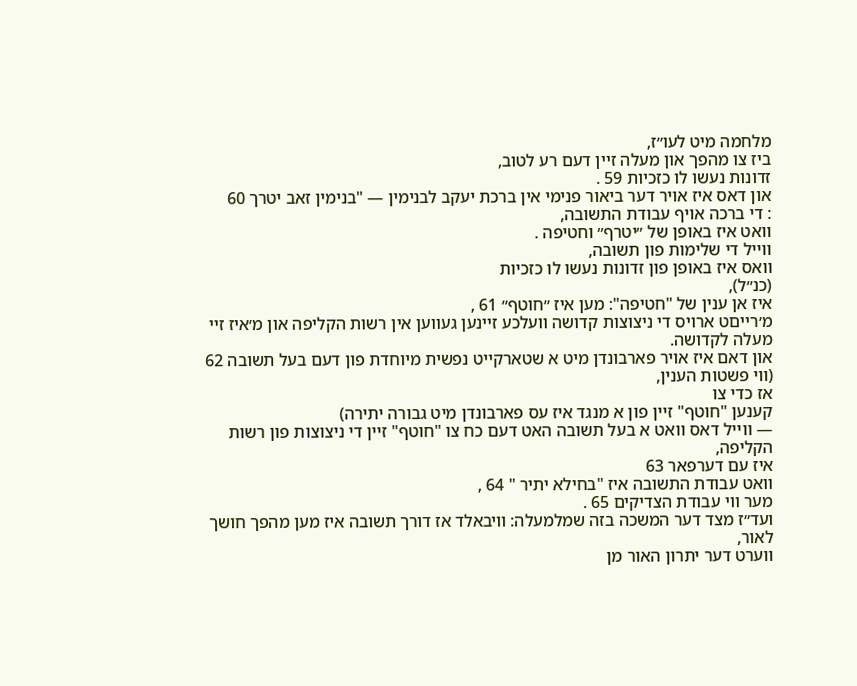מלחמה מיט לעו״ז,
ביז צו מהפך און מעלה זיין דעם רע לטוב,
זדונות נעשו לו כזכיות 59 .
און דאס איז אויר דער ביאור פנימי אין ברכת יעקב לבנימין — "בנימין זאב יטרך 60
: די ברכה אויף עבודת התשובה,
וואט איז באופן של ״יטרף״ וחטיפה .
ווייל די שלימות פון תשובה,
וואס איז באופן פון זדונות נעשו לו כזכיות
(כנ״ל),
איז אן ענין של "חטיפה": מען איז ״חוטף״ 61 ,
מ׳רײםט ארויס די ניצוצות קדושה וועלכע זיינען געווען אין רשות הקליפה און מ׳איז זיי מעלה לקדושה.
און דאם איז אויר פארבונדן מיט א שטארקייט נפשית מיוחדת פון דעם בעל תשובה 62
(ווי פשטות הענין,
אז כדי צו
קענען "חוטף" זיין פון א מנגד איז עס פארבונדן מיט גבורה יתירה)
— װײל דאס וואט א בעל תשובה האט דעם כח צו "חוטף" זיין די ניצוצות פון רשות הקליפה,
איז עם דערפאר 63
וואט עבודת התשובה איז "בחילא יתיר " 64 ,
מער ווי עבודת הצדיקים 65 .
ועד״ז מצד דער המשכה בזה שמלמעלה: וויבאלד אז דורך תשובה איז מען מהפך חושך לאור,
ווערט דער יתרון האור מן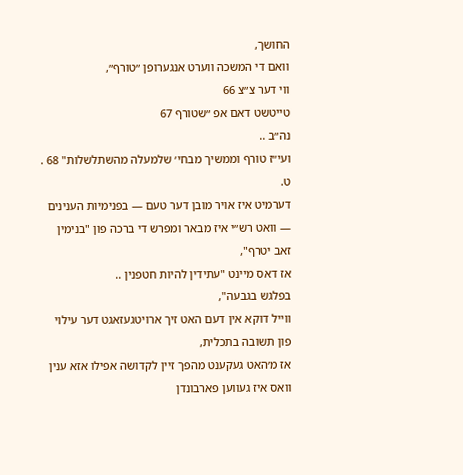החושך,
וואם די המשכה ווערט אנגערופן ״טורף״,
ווי דער צ״צ 66
טייטשט דאם אפ ״שטורף 67
נה״ב ..
ועי״ז טורף וממשיך מבחי׳ שלמעלה מהשתלשלות" 68 .
ט.
דערמיט איז אויר מובן דער טעם — בפנימיות הענינים — וואט רש״י איז מבאר ומפרש די ברכה פון "בנימין זאב יטרף",
אז דאס מיינט "עתידין להיות חטפנין ..
בפלגש בגבעה",
ווייל דוקא אין דעם האט זיך ארויטגעזאגט דער עילוי פון תשובה בתכלית,
אז מ׳האט געקענט מהפך זיין לקדושה אפילו אזא ענין וואס איז געווען פארבונדן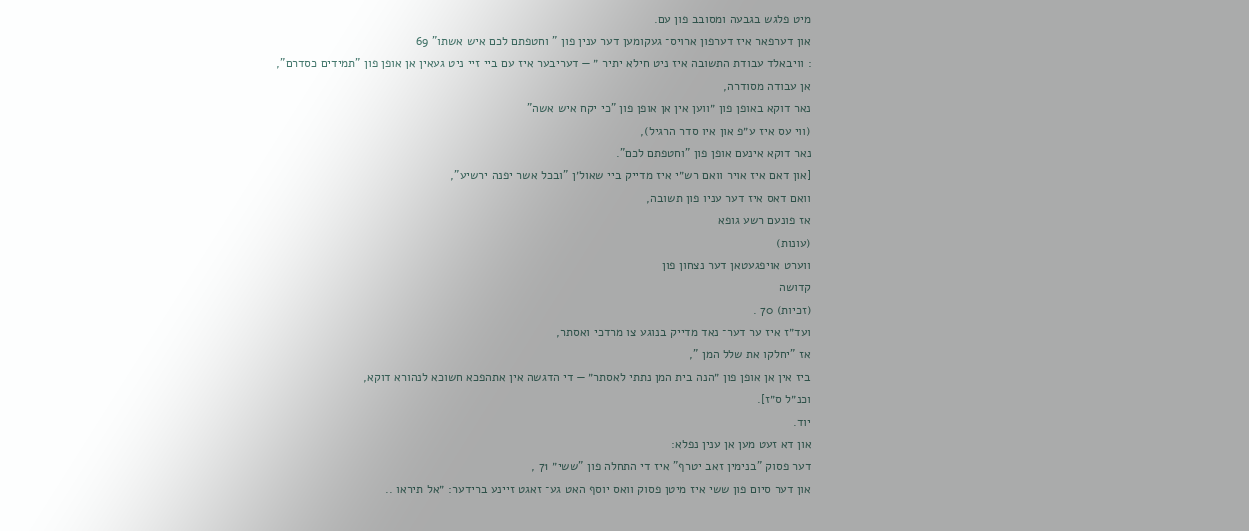מיט פלגש בגבעה ומסובב פון עם.
און דערפאר איז דערפון ארויס־ געקומען דער ענין פון " וחטפתם לכם איש אשתו" 69
: וויבאלד עבודת התשובה איז ניט חילא יתיר ״ — דעריבער איז עם ביי זיי ניט געאין אן אופן פון "תמידים כסדרם",
אן עבודה מסודרה,
נאר דוקא באופן פון ״ווען אין אן אופן פון "כי יקח איש אשה"
(ווי עס איז ע״פ און איו סדר הרגיל),
נאר דוקא אינעם אופן פון "וחטפתם לכם".
[און דאם איז אויר וואם רש״י איז מדייק ביי שאול׳ן "ובכל אשר יפנה ירשיע",
וואם דאס איז דער עניו פון תשובה,
אז פונעם רשע גופא
(עונות)
ווערט אויפגעטאן דער נצחון פון
קדושה
(זכיות) 70 .
ועד״ז איז ער דער־ נאד מדייק בנוגע צו מרדכי ואסתר,
אז "יחלקו את שלל המן ",
ביז אין אן אופן פון ״הנה בית המן נתתי לאסתר״ — די הדגשה אין אתהפכא חשוכא לנהורא דוקא,
וכנ״ל ס״ז].
יוד.
און דא זעט מען אן ענין נפלא:
דער פסוק "בנימין זאב יטרף" איז די התחלה פון "ששי״ 71 ,
און דער סיום פון ששי איז מיטן פסוק וואס יוסף האט גע־ זאגט זיינע ברידער: ״אל תיראו ..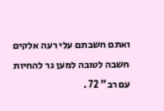ואתם חשבתם עלי רעה אלקים חשבה לטובה למען גר להחיות עם רב" 72 .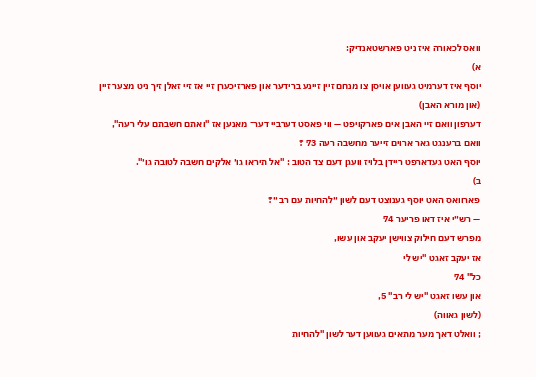וואס לכאורה איז ניט פארשטאנדיק:
א)
יוסף איז דערמיט געווען אויסן צו מנחם זיין זיינע ברידער און פארזיכערן זיי אז זיי זאלן זיך ניט מצער זיין
(און מורא האבן)
דערפון וואם זײ האבן אים פארקויפט — ווי פאסט דערביי דער־ מאנען אז "ואתם חשבתם עלי רעה",
וואם ברענגט גאר ארוים זייער מחשבה רעה 73 ?
יוסף האט געדארפט ריידן בלויז וועגן דעם צד הטוב : "אל תיראו גו׳ אלקים חשבה לטובה גו׳".
ב)
פארוואס האט יוסף גענוצט דעם לשון ״להחיות עם רב ״?
— רש״י איז דאו פריער 74
מפרש דעם חילוק צווישן יעקב און עשו,
אז יעקב זאגט "יש לי
כל" 74
און עשו זאגט "יש לי רב" 5,
(לשון גאווה)
; וואלט דאך מער מתאים געווען דער לשון "להחיות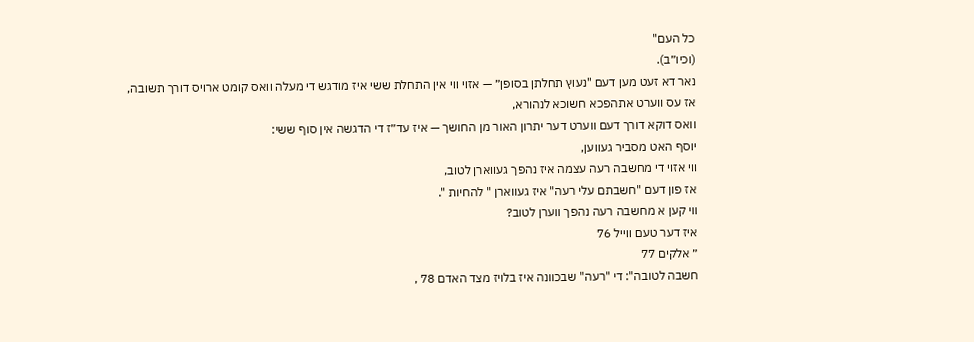כל העם"
(וכיו״ב).
נאר דא זעט מען דעם "נעוץ תחלתן בסופן״ — אזוי ווי אין התחלת ששי איז מודגש די מעלה וואס קומט ארויס דורך תשובה,
אז עס ווערט אתהפכא חשוכא לנהורא,
וואס דוקא דורך דעם ווערט דער יתרון האור מן החושך — איז עד״ז די הדגשה אין סוף ששי:
יוסף האט מסביר געווען,
ווי אזוי די מחשבה רעה עצמה איז נהפך געווארן לטוב,
אז פון דעם "חשבתם עלי רעה" איז געווארן " להחיות ".
ווי קען א מחשבה רעה נהפך ווערן לטוב?
איז דער טעם ווייל 76
״ אלקים 77
חשבה לטובה": די "רעה" שבכוונה איז בלויז מצד האדם 78 ,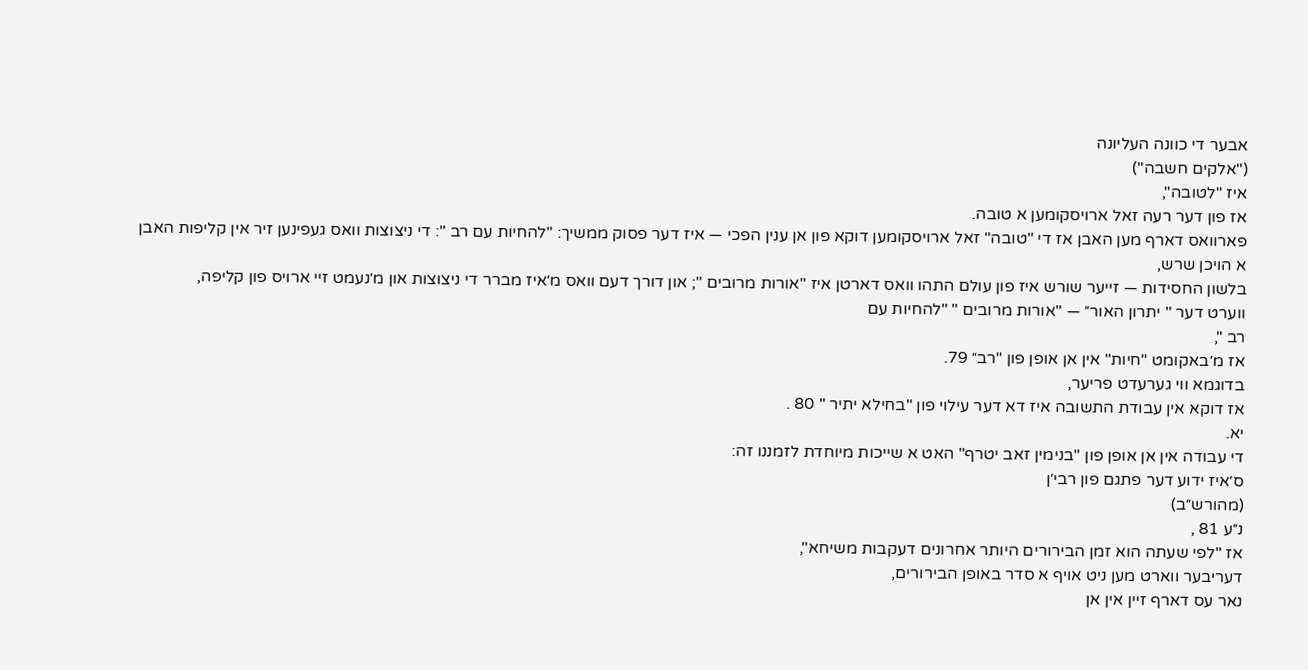אבער די כוונה העליונה
("אלקים חשבה")
איז "לטובה",
אז פון דער רעה זאל ארויסקומען א טובה.
פארוואס דארף מען האבן אז די "טובה" זאל ארויסקומען דוקא פון אן ענין הפכי — איז דער פסוק ממשיך: "להחיות עם רב ": די ניצוצות וואס געפינען זיר אין קליפות האבן א הויכן שרש,
בלשון החסידות — זייער שורש איז פון עולם התהו וואס דארטן איז "אורות מרובים "; און דורך דעם וואס מ׳איז מברר די ניצוצות און מ׳נעמט זיי ארויס פון קליפה,
ווערט דער " יתרון האור״ — "אורות מרובים " "להחיות עם
רב ",
אז מ׳באקומט "חיות" אין אן אופן פון "רב״ 79.
בדוגמא ווי גערעדט פריער,
אז דוקא אין עבודת התשובה איז דא דער עילוי פון "בחילא יתיר " 80 .
יא.
די עבודה אין אן אופן פון "בנימין זאב יטרף" האט א שייכות מיוחדת לזמננו זה:
ס׳איז ידוע דער פתגם פון רבי׳ן
(מהורש״ב)
נ״ע 81 ,
אז "לפי שעתה הוא זמן הבירורים היותר אחרונים דעקבות משיחא",
דעריבער ווארט מען ניט אויף א סדר באופן הבירורים,
נאר עס דארף זיין אין אן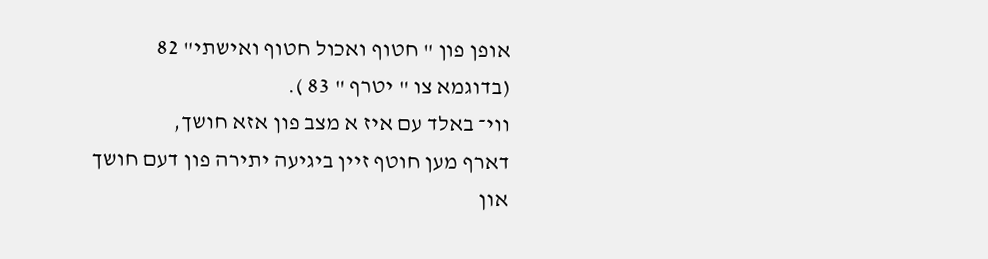אופן פון " חטוף ואכול חטוף ואישתי" 82
(בדוגמא צו " יטרף " 83 ).
ווי־ באלד עם איז א מצב פון אזא חושך,
דארף מען חוטף זיין ביגיעה יתירה פון דעם חושך און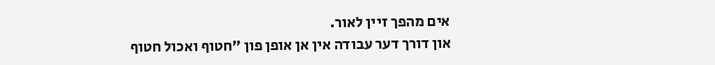אים מהפך זיין לאור.
און דורך דער עבודה אין אן אופן פון ״חטוף ואכול חטוף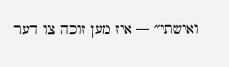ואישתי״ — איז מען זוכה צו דער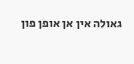גאולה אין אן אופן פון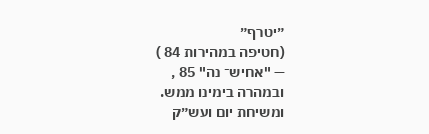״יטרף״
(חטיפה במהירות 84 )
— "אחיש־ נה" 85 ,
ובמהרה בימינו ממש.
ומשיחת יום ועש״ק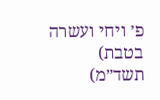פ׳ ויחי ועשרה בטבת)
תשד״מ)